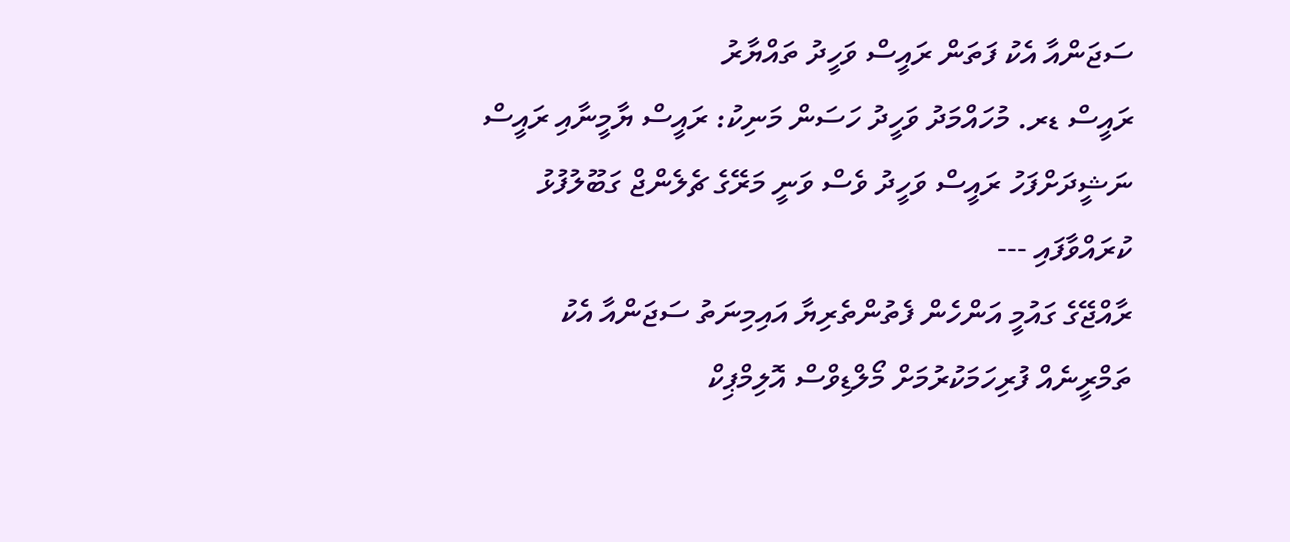ސަޖަންއާ އެކު ފަތަން ރައީސް ވަހީދު ތައްޔާރު
ރައީސް ޑރ. މުހައްމަދު ވަހީދު ހަސަން މަނިކު: ރައީސް ޔާމީނާއި ރައީސް ނަޝީދަށްފަހު ރައީސް ވަހީދު ވެސް ވަނީ މަރޭގެ ޗެލެންޖް ގަބޫލުފުޅު ކުރައްވާފައި ---
ރާއްޖޭގެ ގައުމީ އަންހެން ފެތުންތެރިޔާ އައިމިނަތު ސަޖަންއާ އެކު ތަމްރީނެއް ފުރިހަމަކުރުމަށް މޯލްޑިވްސް އޮލިމްޕިކް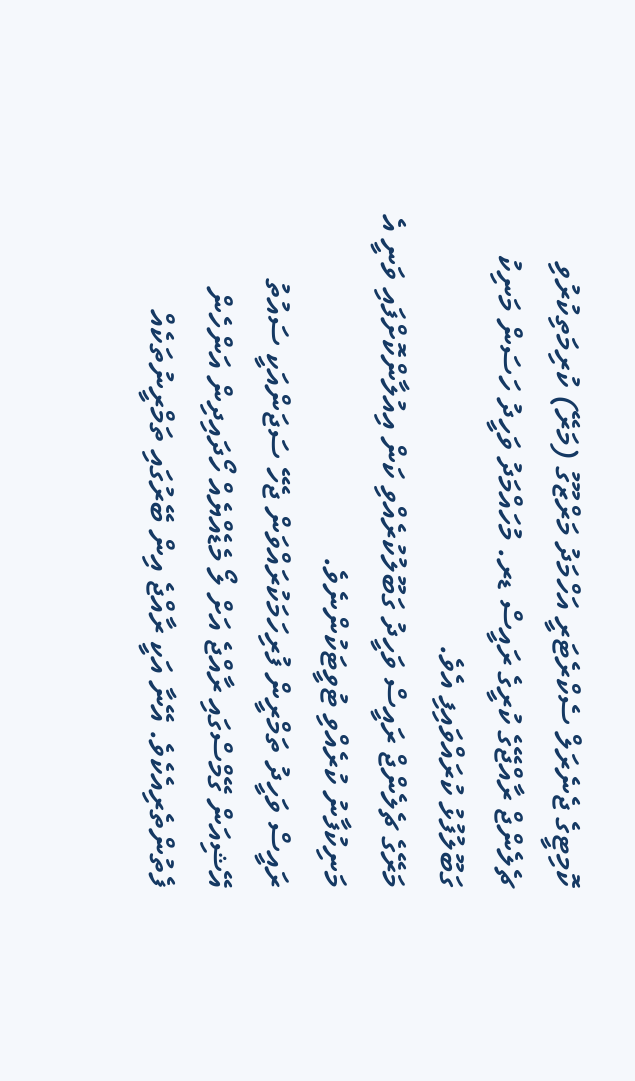ކޮމިޓީގެ ޖެނެރަލް ސެކްރެޓަރީ އަހްމަދު މަރްޒޫގު (މަރޭ) ކުރިމަތިކުރުވި ޗެލެންޖް ރާއްޖޭގެ ކުރީގެ ރައީސް ޑރ. މުހައްމަދު ވަހީދު ހަސަން މަނިކު ގަބޫލުފުޅު ކުރައްވައިފި އެވެ.
މަރޭގެ ޗެލެންޖް ރައީސް ވަހީދު ގަބޫލުކުރެއްވި ކަން އިއުލާންކޮށްފައި ވަނީ އެ މަނިކުފާނު ކުރެއްވި ޓުވީޓަކުންނެވެ.
ރައީސް ވަހީދު ތަމްރީން ފުރިހަމަކުރައްވަން ޖެހޭ ސަޖަންއަކީ ސައުތު އޭޝިއަން ގޭމްސްގައި ރާއްޖެ އަށް ލޯ މެޑެއްޔެއް ހޯދައިދިން އަންހެން ފެތުންތެރިއެކެވެ. އޭނާ އަކީ ރާއްޖެ އިން ބޭރުގައި ތަމްރީނުތަކެއް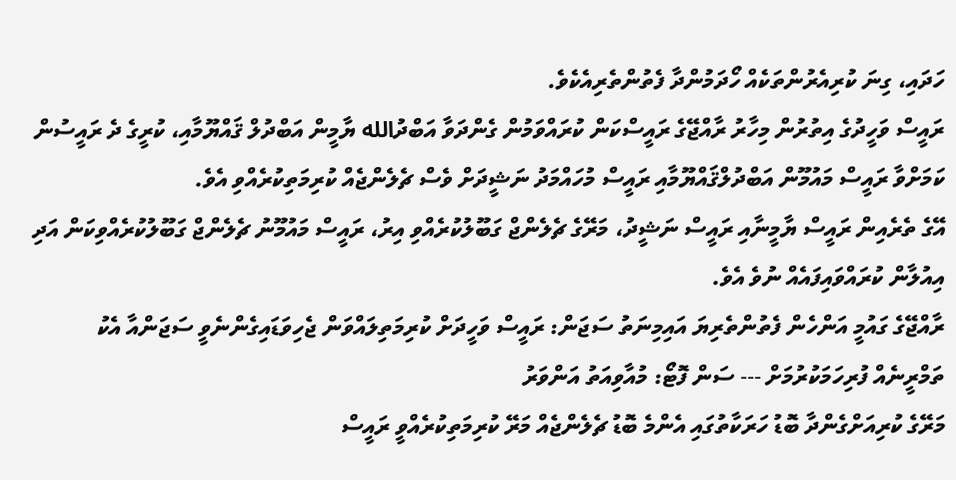ހަދައި، ގިނަ ކުރިއެރުންތަކެއް ހޯދަމުންދާ ފެތުންތެރިއެކެވެ.
ރައީސް ވަހީދުގެ އިތުރުން މިހާރު ރާއްޖޭގެ ރައީސްކަން ކުރައްވަމުން ގެންދަވާ އަބްދުالله ޔާމީން އަބްދުލް ޤައްޔޫމާއި، ކުރީގެ ދެ ރައީސުން ކަމަށްވާ ރައީސް މައުމޫން އަބްދުލްޤައްޔޫމާއި ރައީސް މުހައްމަދު ނަޝީދަށް ވެސް ޗެލެންޖެއް ކުރިމަތިކުރެއްވި އެވެ.
އޭގެ ތެރެއިން ރައީސް ޔާމީނާއި ރައީސް ނަޝީދު، މަރޭގެ ޗެލެންޖް ގަބޫލުކުރެއްވި އިރު، ރައީސް މައުމޫނު ޗެލެންޖް ގަބޫލުކުރެއްވިކަން އަދި އިއުލާން ކުރައްވައިފައެއް ނުވެ އެވެ.
ރާއްޖޭގެ ގައުމީ އަންހެން ފެތުންތެރިޔަ އައިމިނަތު ސަޖަން: ރައީސް ވަހީދަށް ކުރިމަތިލައްވަން ޖެހިވަޑައިގެންނެވީ ސަޖަންއާ އެކު ތަމްރީނެއް ފުރިހަމަކުރުމަށް --- ސަން ފޮޓޯ: މުއާވިއަތު އަންވަރު
މަރޭގެ ކުރިއަށްގެންދާ ބޮޑު ހަރަކާތުގައި އެންމެ ބޮޑު ޗެލެންޖެއް މަރޭ ކުރިމަތިކުރެއްވީ ރައީސް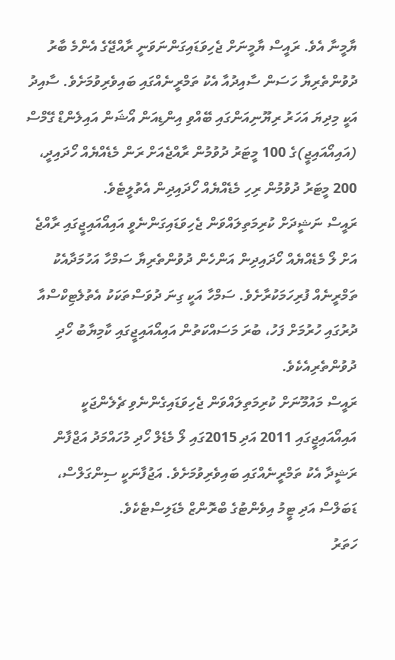ޔާމީނާ އެވެ. ރައީސް ޔާމީނަށް ޖެހިވަޑައިގަންނަވަނީ ރާއްޖޭގެ އެންމެ ބާރު ދުވުންތެރިޔާ ހަސަން ސާއިދުއާ އެކު ތަމްރީނެއްގައި ބައިވެރިވުމަށެވެ. ސާއިދު އަކީ މިދިޔަ އަހަރު ރިޔޫނިއަންގައި ބޭއްވި އިންޑިއަން އޯޝަން އައިލެންޑް ގޭމްސް (އައިއޯއައިޖީ)ގެ 100 މީޓަރު ދުވުމުން ރާއްޖެއަށް ރަން މެޑެއްޔެއް ހޯދައިދީ، 200 މީޓަރު ދުވުމުން ރިހި މެޑެއްޔެއް ހޯދައިދިން އެތުލީޓެވެ.
ރައީސް ނަޝީދަށް ކުރިމަތިލައްވަން ޖެހިވަޑައިގަންނެވީ އައިއޯއައިޖީގައި ރާއްޖެ އަށް ލޯ މެޑެއްޔެއް ހޯދައިދިން އަންހެން ދުވުންތެރިޔާ ސަމްހާ އަހުމަދާއެކު ތަމްރީނެއް ފުރިހަމަކުރާށެވެ. ސަމްހާ އަކީ ގިނަ ދުވަސްތަކަކު އެތުލެޓިކްސްއާ ދުރުގައި ހުރުމަށް ފަހު، ބުރަ މަސައްކަތުން އައިއޯއައިޖީގައި ކާމިޔާބު ހޯދި ދުވުންތެރިއެކެވެ.
ރައީސް މައުމޫނަށް ކުރިމަތިލައްވަން ޖެހިވަޑައިގެންނެވި ޗެލެންޖަކީ އައިއޯއައިޖީގައި 2011 އަދި 2015ގައި ލޯ މެޑެލް ހޯދި މުހައްމަދު އަޖްފާން ރަޝީދާ އެކު ތަމްރީނެއްގައި ބައިވެރިވުމަށެވެ. އަޖުފާނަކީ ސިންގަލްސް، ޑަބަލްސް އަދި ޓީމު އިވެންޓުގެ ބްރޮންޒް މެޑަލިސްޓެކެވެ.
ހަތަރު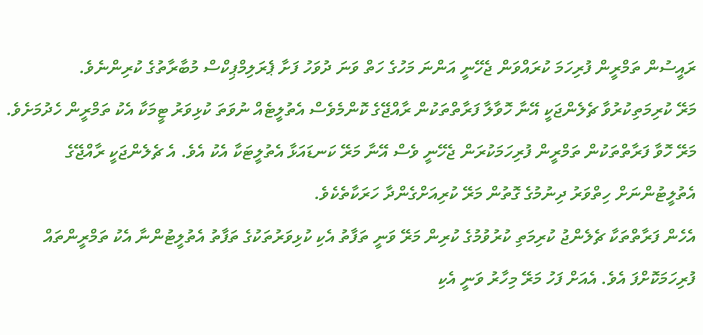ރައީސުން ތަމްރީން ފުރިހަމަ ކުރައްވަން ޖެހޭނީ އަންނަ މަހުގެ ހަތް ވަނަ ދުވަހު ފަށާ ޕެރަލިމްޕިކްސް މުބާރާތުގެ ކުރިންނެވެ.
މަރޭ ކުރިމަތިކުރުވާ ޗެލެންޖަކީ އޭނާ ހޮވާލާ ފަރާތްތަކުން ރާއްޖޭގެ ކޮންމެވެސް އެތުލީޓެއް ނުވަތަ ކުޅިވަރު ޓީމަކާ އެކު ތަމްރީން ހެދުމަށެވެ. މަރޭ ހޮވާ ފަރާތްތަކުން ތަމްރީން ފުރިހަމަކުރަން ޖެހޭނީ ވެސް އޭނާ މަރޭ ކަނޑައަޅާ އެތުލީޓަކާ އެކު އެވެ. އެ ޗެލެންޖަކީ ރާއްޖޭގެ އެތުލީޓުންނަށް ހިތްވަރު ދިނުމުގެ ގޮތުން މަރޭ ކުރިއަށްގެންދާ ހަރަކާތެކެވެ.
އެހެން ފަރާތްތަކާ ޗެލެންޖު ކުރިމަތި ކުރުވުމުގެ ކުރިން މަރޭ ވަނީ ތަފާތު އެކި ކުޅިވަރުތަކުގެ ތަފާތު އެތުލީޓުންނާ އެކު ތަމްރީންތައް ފުރިހަމަކޮށްފަ އެވެ. އެއަށް ފަހު މަރޭ މިހާރު ވަނީ އެކި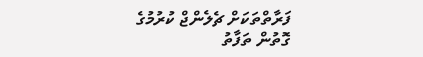ފަރާތްތަކަށް ޗެލެންޖް ކުރުމުގެ ގޮތުން ތަފާތު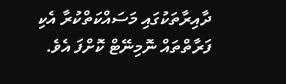ދާއިރާތަކުގައި މަސައްކަތްކުރާ އެކި ފަރާތްތައް ނޮމިނޭޓް ކޮށްފަ އެވެ.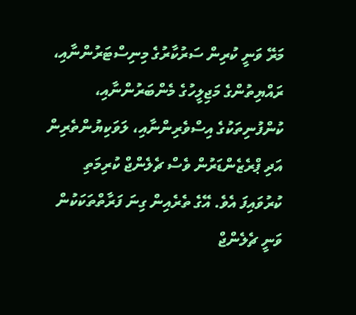މަރޭ ވަނީ ކުރިން ސަރުކާރުގެ މިނިސްޓަރުންނާއި، ރައްޔިތުންގެ މަޖިލީހުގެ މެންބަރުންނާއި، ކުންފުނިތަކުގެ އިސްވެރިންނާއި، ލަވަކިޔުންތެރިން އަދި ޕްރެޒެންޑަރުން ވެސް ޗެލެންޖް ކުރިމަތި ކުރުވައިފަ އެވެ. އޭގެ ތެރެއިން ގިނަ ފަރާތްތަކަކުން ވަނީ ޗެލެންޖް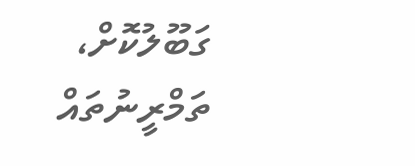ގަބޫލުކޮށް، ތަމްރީނުތައް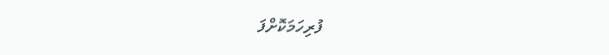ފުރިހަމަކޮށްފަ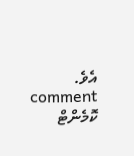އެވެ.
comment ކޮމެންޓް